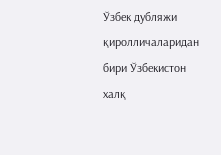Ўзбек дубляжи қиролличаларидан бири Ўзбекистон халқ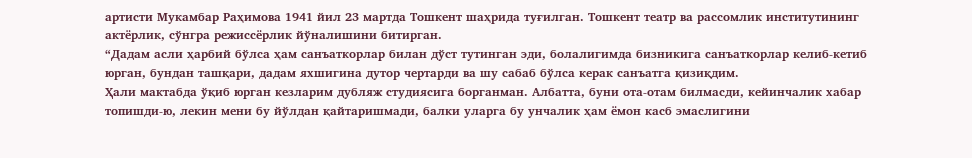артисти Мукамбар Раҳимова 1941 йил 23 мартда Тошкент шаҳрида туғилган. Тошкент театр ва рассомлик институтининг актёрлик, сўнгра режиссёрлик йўналишини битирган.
“Дадам асли ҳарбий бўлса ҳам санъаткорлар билан дўст тутинган эди, болалигимда бизникига санъаткорлар келиб-кетиб юрган, бундан ташқари, дадам яхшигина дутор чертарди ва шу сабаб бўлса керак санъатга қизиқдим.
Ҳали мактабда ўқиб юрган кезларим дубляж студиясига борганман. Албатта, буни ота-отам билмасди, кейинчалик хабар топишди-ю, лекин мени бу йўлдан қайтаришмади, балки уларга бу унчалик ҳам ёмон касб эмаслигини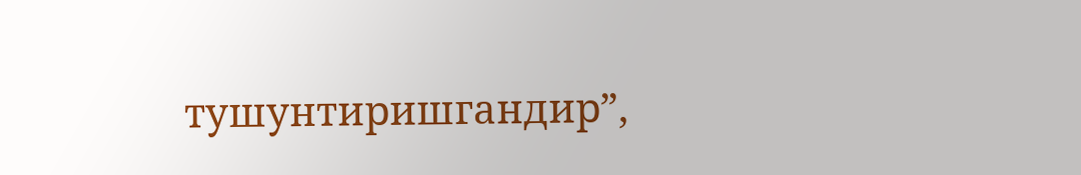тушунтиришгандир”,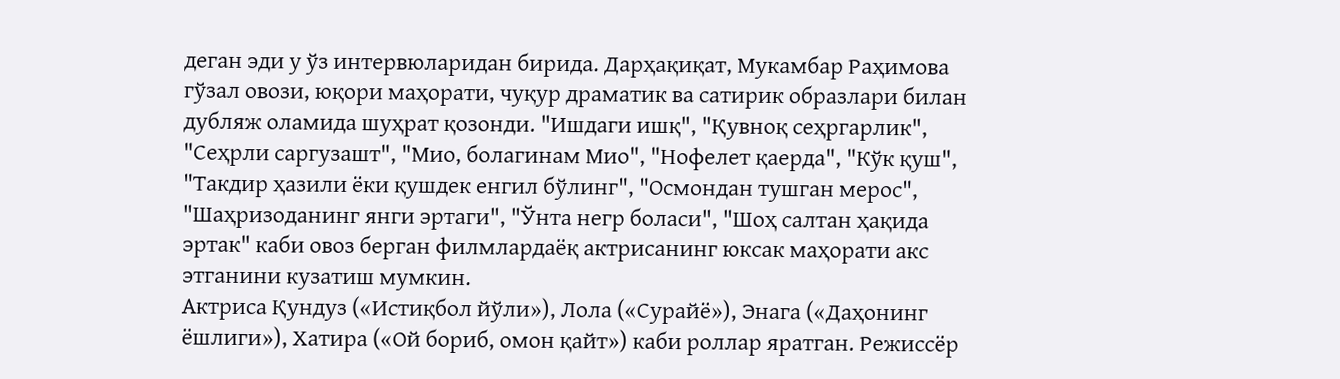деган эди у ўз интервюларидан бирида. Дарҳақиқат, Мукамбар Раҳимова гўзал овози, юқори маҳорати, чуқур драматик ва сатирик образлари билан дубляж оламида шуҳрат қозонди. "Ишдаги ишқ", "Қувноқ сеҳргарлик", "Сеҳрли саргузашт", "Мио, болагинам Мио", "Нофелет қаерда", "Кўк қуш", "Такдир ҳазили ёки қушдек енгил бўлинг", "Осмондан тушган мерос", "Шаҳризоданинг янги эртаги", "Ўнта негр боласи", "Шоҳ салтан ҳақида эртак" каби овоз берган филмлардаёқ актрисанинг юксак маҳорати акс этганини кузатиш мумкин.
Актриса Қундуз («Истиқбол йўли»), Лола («Сурайё»), Энага («Даҳонинг ёшлиги»), Хатира («Ой бориб, омон қайт») каби роллар яратган. Режиссёр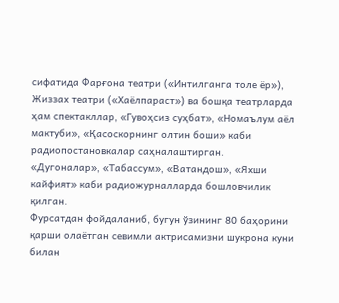сифатида Фарғона театри («Интилганга толе ёр»), Жиззах театри («Хаёлпараст») ва бошқа театрларда ҳам спектакллар, «Гувоҳсиз суҳбат», «Номаълум аёл мактуби», «Қасоскорнинг олтин боши» каби радиопостановкалар саҳналаштирган.
«Дугоналар», «Табассум», «Ватандош», «Яхши кайфият» каби радиожурналларда бошловчилик қилган.
Фурсатдан фойдаланиб, бугун ўзининг 80 баҳорини қарши олаётган севимли актрисамизни шукрона куни билан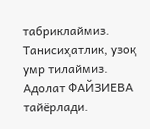табриклаймиз. Танисиҳатлик, узоқ умр тилаймиз.
Адолат ФАЙЗИЕВА тайёрлади.